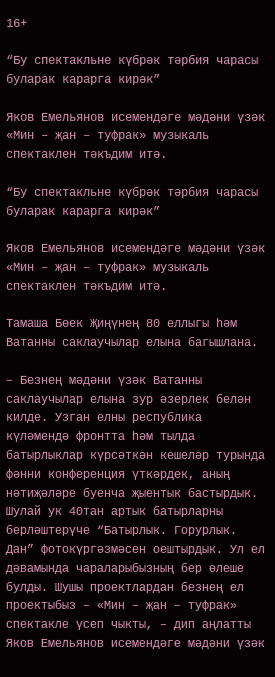16+

“Бу спектакльне күбрәк тәрбия чарасы буларак карарга кирәк”

Яков Емельянов исемендәге мәдәни үзәк «Мин – җан – туфрак» музыкаль спектаклен тәкъдим итә.

“Бу спектакльне күбрәк тәрбия чарасы буларак карарга кирәк”

Яков Емельянов исемендәге мәдәни үзәк «Мин – җан – туфрак» музыкаль спектаклен тәкъдим итә.

Тамаша Бөек Җиңүнең 80 еллыгы һәм Ватанны саклаучылар елына багышлана.

– Безнең мәдәни үзәк Ватанны саклаучылар елына зур әзерлек белән килде. Узган елны республика күләмендә фронтта һәм тылда батырлыклар күрсәткән кешеләр турында фәнни конференция үткәрдек, аның нәтиҗәләре буенча җыентык бастырдык. Шулай ук 40тан артык батырларны берләштерүче “Батырлык. Горурлык. Дан” фотокүргәзмәсен оештырдык. Ул ел дәвамында чараларыбызның бер өлеше булды. Шушы проектлардан безнең ел проектыбыз – «Мин – җан – туфрак» спектакле үсеп чыкты, – дип аңлатты Яков Емельянов исемендәге мәдәни үзәк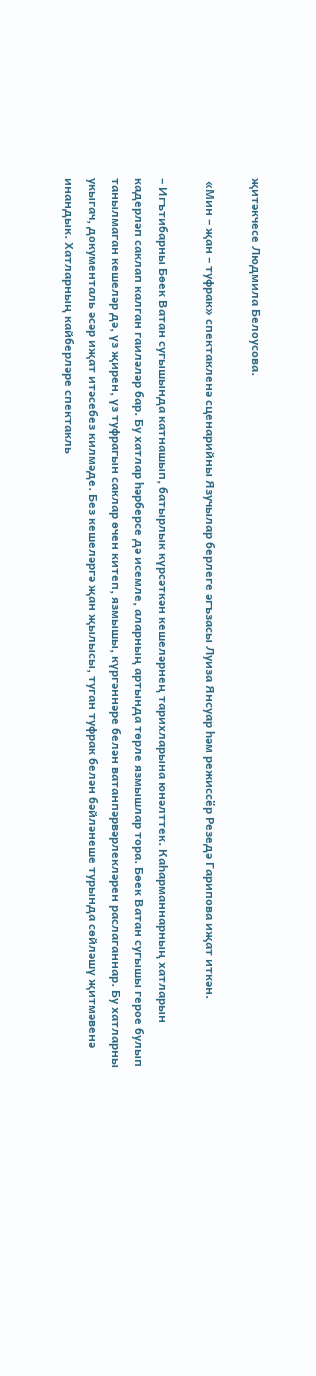җитәкчесе Людмила Белоусова.

 «Мин – җан – туфрак» спектакленә сценарийны Язучылар берлеге әгъзасы Луиза Янсуар һәм режиссёр Резедә Гарипова иҗат иткән.

– Игътибарны Бөек Ватан сугышында катнашып, батырлык күрсәткән кешеләрнең тарихларына юнәлттек. Каһарманнарның хатларын кадерләп саклап калган гаиләләр бар. Бу хатлар һәрберсе дә исемле, аларның артында төрле язмышлар тора. Бөек Ватан сугышы герое булып танылмаган кешеләр дә, үз җирен, үз туфрагын саклар өчен китеп, язмышы, күргәннәре белән ватанпәрвәрлекләрен раслаганнар. Бу хатларны укыгач, документаль әсәр иҗат итәсебез килмәде. Без кешеләргә җан җылысы, туган туфрак белән бәйләнеше турында сөйләшү җитмәвенә инандык. Хатларның кайберләре спектакль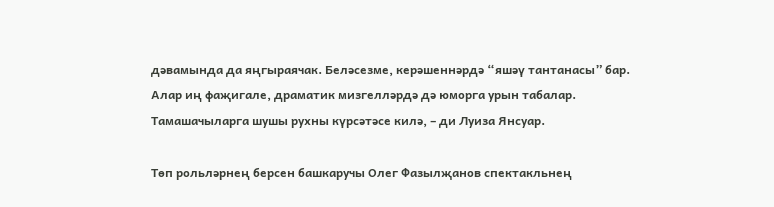дәвамында да яңгыраячак. Беләсезме, керәшеннәрдә “яшәү тантанасы” бар. Алар иң фаҗигале, драматик мизгелләрдә дә юморга урын табалар. Тамашачыларга шушы рухны күрсәтәсе килә, – ди Луиза Янсуар.

Төп рольләрнең берсен башкаручы Олег Фазылҗанов спектакльнең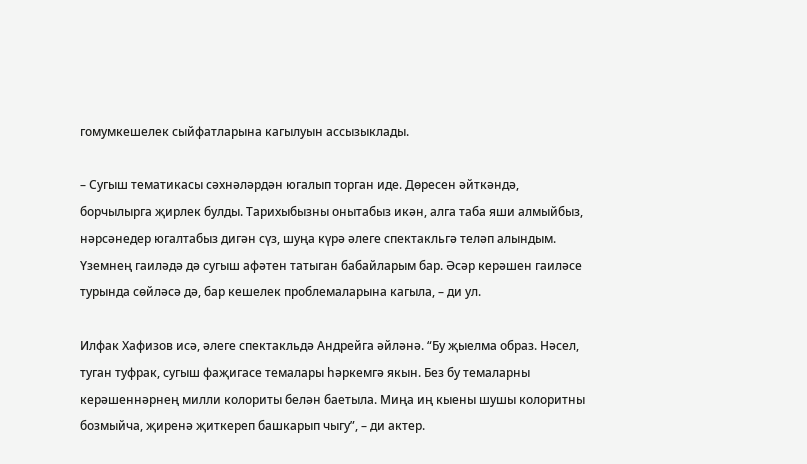гомумкешелек сыйфатларына кагылуын ассызыклады.

– Сугыш тематикасы сәхнәләрдән югалып торган иде. Дөресен әйткәндә, борчылырга җирлек булды. Тарихыбызны онытабыз икән, алга таба яши алмыйбыз, нәрсәнедер югалтабыз дигән сүз, шуңа күрә әлеге спектакльгә теләп алындым. Үземнең гаиләдә дә сугыш афәтен татыган бабайларым бар. Әсәр керәшен гаиләсе турында сөйләсә дә, бар кешелек проблемаларына кагыла, – ди ул.

Илфак Хафизов исә, әлеге спектакльдә Андрейга әйләнә. “Бу җыелма образ. Нәсел, туган туфрак, сугыш фаҗигасе темалары һәркемгә якын. Без бу темаларны керәшеннәрнең милли колориты белән баетыла. Миңа иң кыены шушы колоритны бозмыйча, җиренә җиткереп башкарып чыгу”, – ди актер.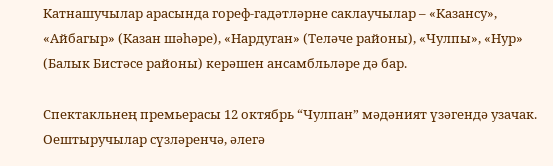Катнашучылар арасында гореф-гадәтләрне саклаучылар – «Казансу», «Айбагыр» (Казан шәһәре), «Нардуган» (Теләче районы), «Чулпы», «Нур» (Балык Бистәсе районы) керәшен ансамбльләре дә бар.

Спектакльнең премьерасы 12 октябрь “Чулпан” мәдәният үзәгендә узачак. Оештыручылар сүзләренчә, әлегә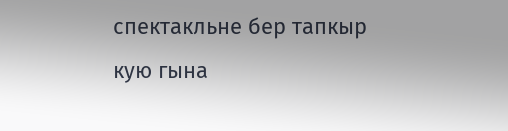спектакльне бер тапкыр кую гына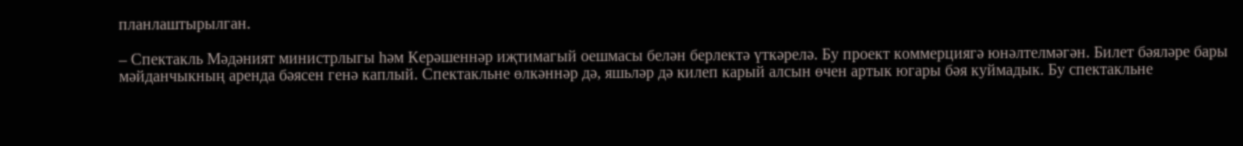планлаштырылган.

– Спектакль Мәдәният министрлыгы һәм Керәшеннәр иҗтимагый оешмасы белән берлектә үткәрелә. Бу проект коммерциягә юнәлтелмәгән. Билет бәяләре бары мәйданчыкның аренда бәясен генә каплый. Спектакльне өлкәннәр дә, яшьләр дә килеп карый алсын өчен артык югары бәя куймадык. Бу спектакльне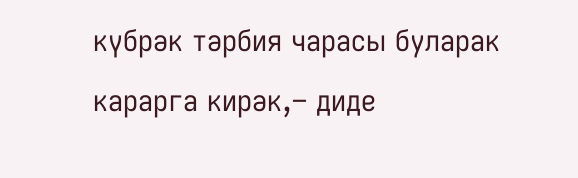күбрәк тәрбия чарасы буларак карарга кирәк,– диде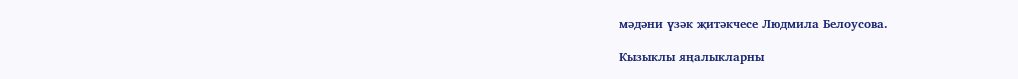мәдәни үзәк җитәкчесе Людмила Белоусова.

Кызыклы яңалыкларны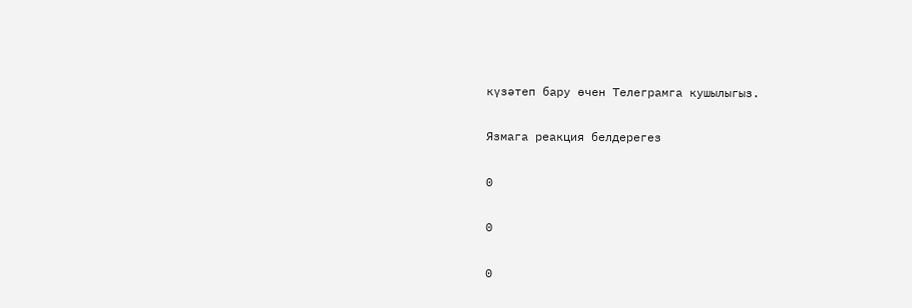күзәтеп бару өчен Телеграмга кушылыгыз.

Язмага реакция белдерегез

0

0

0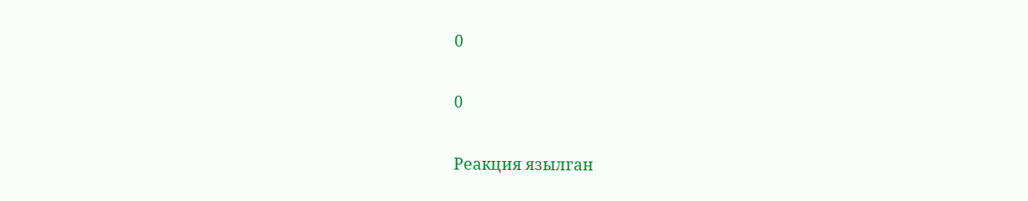0

0

Реакция язылган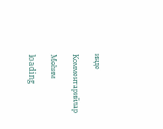инде

Комментарийлар

Мөһим

loading